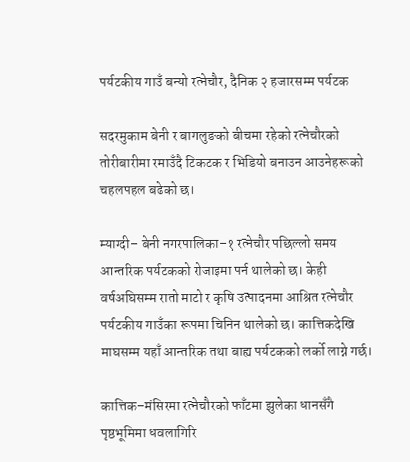पर्यटकीय गाउँ बन्यो रत्नेचौर, दैनिक २ हजारसम्म पर्यटक

सदरमुकाम बेनी र बागलुङको बीचमा रहेको रत्नेचौरको तोरीबारीमा रमाउँदै टिकटक र भिडियो बनाउन आउनेहरूको चहलपहल बढेको छ।

म्याग्दी– बेनी नगरपालिका–१ रत्नेचौर पछिल्लो समय आन्तरिक पर्यटकको रोजाइमा पर्न थालेको छ। केही वर्षअघिसम्म रातो माटो र कृषि उत्पादनमा आश्रित रत्नेचौर पर्यटकीय गाउँका रूपमा चिनिन थालेको छ। कात्तिकदेखि माघसम्म यहाँ आन्तरिक तथा बाह्य पर्यटकको लर्को लाग्ने गर्छ।

कात्तिक–मंसिरमा रत्नेचौरको फाँटमा झुलेका धानसँगै पृष्ठभूमिमा धवलागिरि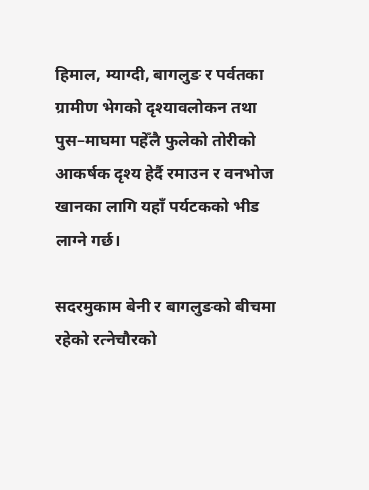हिमाल, म्याग्दी, बागलुङ र पर्वतका ग्रामीण भेगको दृश्यावलोकन तथा पुस–माघमा पहेँलै फुलेको तोरीको आकर्षक दृश्य हेर्दै रमाउन र वनभोज खानका लागि यहाँ पर्यटकको भीड लाग्ने गर्छ।

सदरमुकाम बेनी र बागलुङको बीचमा रहेको रत्नेचौरको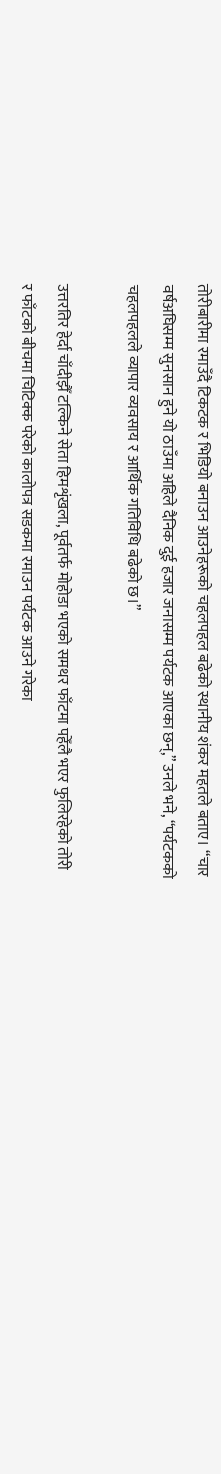तोरीबारीमा रमाउँदै टिकटक र भिडियो बनाउन आउनेहरूको चहलपहल बढेको स्थानीय शंकर महतले बताए। “चार वर्षअघिसम्म सुनसान हुने यो ठाउँमा अहिले दैनिक दुई हजार जनासम्म पर्यटक आएका छन्,” उनले भने, “पर्यटकको चहलपहलले व्यापार व्यवसाय र आर्थिक गतिविधि बढेको छ।”

उत्तरतिर हेर्दा चाँदीझैँ टल्किने सेता हिमशृंखला, पूर्वतर्फ मोहोडा भएको समथर फाँटमा पहेँलै भएर फुलिरहेको तोरी र फाँटको बीचमा चिटिक्क परेको कालोपत्र सडकमा रमाउन पर्यटक आउने गरेका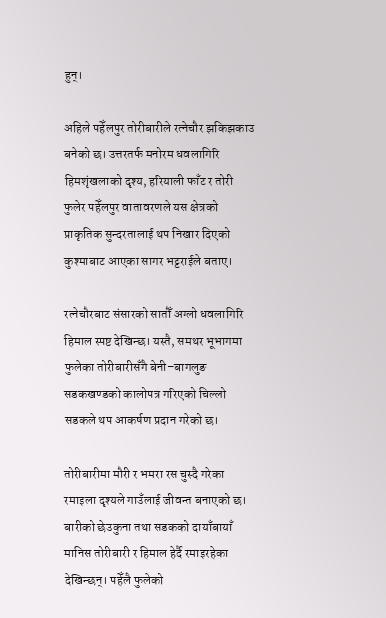हुन्।

अहिले पहेँलपुर तोरीबारीले रत्नेचौर झकिझकाउ बनेको छ। उत्तरतर्फ मनोरम धवलागिरि हिमशृंखलाको दृश्य, हरियाली फाँट र तोरी फुलेर पहेँलपुर वातावरणले यस क्षेत्रको प्राकृतिक सुन्दरतालाई थप निखार दिएको कुश्माबाट आएका सागर भट्टराईले बताए।

रत्नेचौरबाट संसारको सातौँ अग्लो धवलागिरि हिमाल स्पष्ट देखिन्छ। यस्तै, समथर भूभागमा फुलेका तोरीबारीसँगै बेनी–बागलुङ सडकखण्डको कालोपत्र गरिएको चिल्लो सडकले थप आकर्षण प्रदान गरेको छ।

तोरीबारीमा मौरी र भमरा रस चुस्दै गरेका रमाइला दृश्यले गाउँलाई जीवन्त बनाएको छ। बारीको छेउकुना तथा सडकको दायाँबायाँ मानिस तोरीबारी र हिमाल हेर्दै रमाइरहेका देखिन्छन्। पहेँलै फुलेको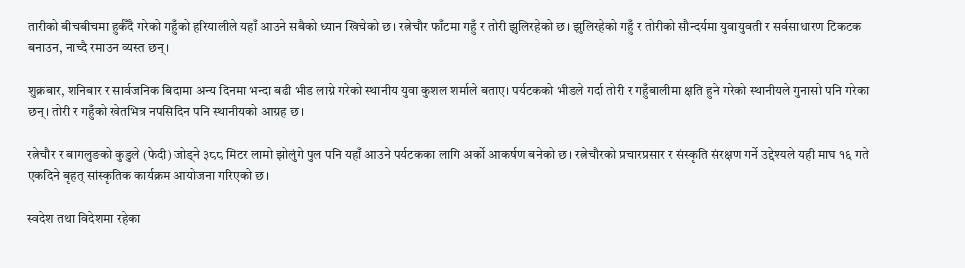तारीको बीचबीचमा हुर्कँदै गरेको गहुँको हरियालीले यहाँ आउने सबैको ध्यान खिचेको छ। रत्नेचौर फाँटमा गहुँ र तोरी झुलिरहेको छ। झुलिरहेको गहुँ र तोरीको सौन्दर्यमा युवायुवती र सर्वसाधारण टिकटक बनाउन, नाच्दै रमाउन व्यस्त छन्।

शुक्रबार, शनिबार र सार्वजनिक बिदामा अन्य दिनमा भन्दा बढी भीड लाग्ने गरेको स्थानीय युवा कुशल शर्माले बताए। पर्यटकको भीडले गर्दा तोरी र गहुँबालीमा क्षति हुने गरेको स्थानीयले गुनासो पनि गरेका छन्। तोरी र गहुँको खेतभित्र नपसिदिन पनि स्थानीयको आग्रह छ।

रत्नेचौर र बागलुङको कुडुले (फेदी) जोड्ने ३८८ मिटर लामो झोलुंगे पुल पनि यहाँ आउने पर्यटकका लागि अर्को आकर्षण बनेको छ। रत्नेचौरको प्रचारप्रसार र संस्कृति संरक्षण गर्ने उद्देश्यले यही माघ १६ गते एकदिने बृहत् सांस्कृतिक कार्यक्रम आयोजना गरिएको छ।

स्वदेश तथा विदेशमा रहेका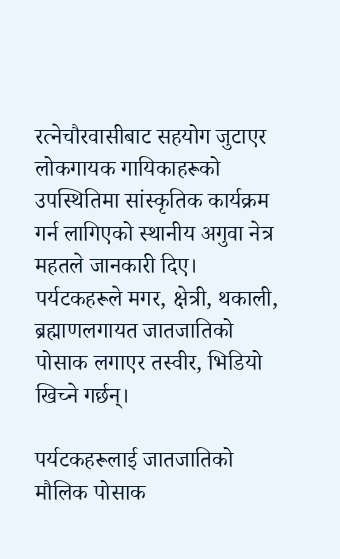रत्नेचौरवासीबाट सहयोग जुटाएर लोकगायक गायिकाहरूको उपस्थितिमा सांस्कृतिक कार्यक्रम गर्न लागिएको स्थानीय अगुवा नेत्र महतले जानकारी दिए। पर्यटकहरूले मगर, क्षेत्री, थकाली, ब्रह्माणलगायत जातजातिको पोसाक लगाएर तस्वीर, भिडियो खिच्ने गर्छन्।

पर्यटकहरूलाई जातजातिको मौलिक पोसाक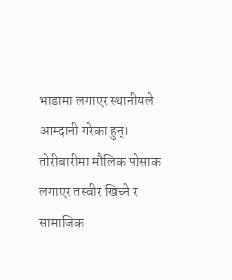भाडामा लगाएर स्थानीयले आम्दानी गरेका हुन्। तोरीबारीमा मौलिक पोसाक लगाएर तस्वीर खिच्ने र सामाजिक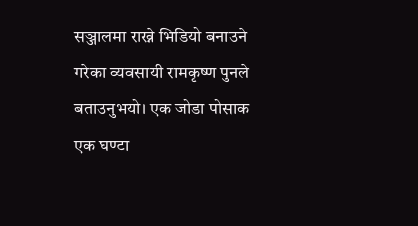सञ्जालमा राख्ने भिडियो बनाउने गरेका व्यवसायी रामकृष्ण पुनले बताउनुभयो। एक जोडा पोसाक एक घण्टा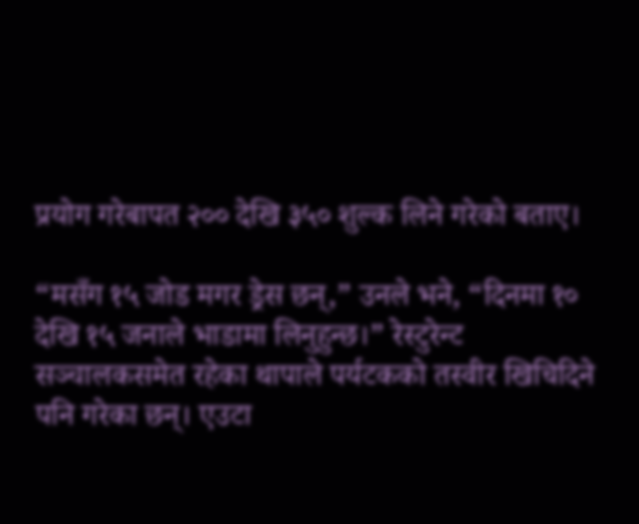प्रयोग गरेबापत २०० देखि ३५० शुल्क लिने गरेको बताए।

“मसँग १५ जोड मगर ड्रेस छन्,” उनले भने, “दिनमा १० देखि १५ जनाले भाडामा लिनुहुन्छ।” रेस्टुरेन्ट सञ्चालकसमेत रहेका थापाले पर्यटकको तस्वीर खिचिदिने पनि गरेका छन्। एउटा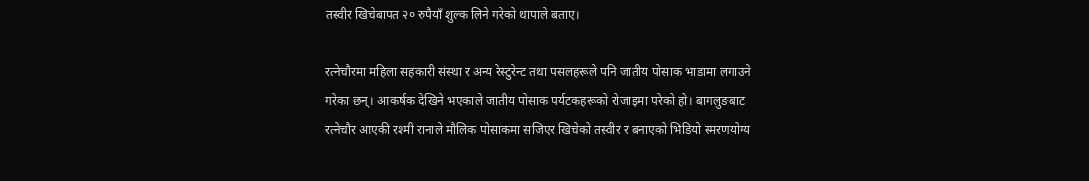तस्वीर खिचेबापत २० रुपैयाँ शुल्क लिने गरेको थापाले बताए।

रत्नेचौरमा महिला सहकारी संस्था र अन्य रेस्टुरेन्ट तथा पसलहरूले पनि जातीय पोसाक भाडामा लगाउने गरेका छन्। आकर्षक देखिने भएकाले जातीय पोसाक पर्यटकहरूको रोजाइमा परेको हो। बागलुङबाट रत्नेचौर आएकी रश्मी रानाले मौलिक पोसाकमा सजिएर खिचेको तस्वीर र बनाएको भिडियो स्मरणयोग्य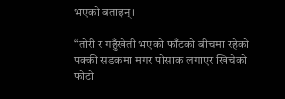भएको बताइन्।

“तोरी र गहुँखेती भएको फाँटको बीचमा रहेको पक्की सडकमा मगर पोसाक लगाएर खिचेको फोटो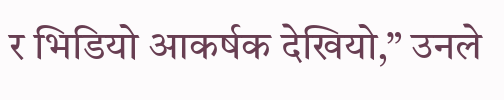र भिडियो आकर्षक देखियो,” उनले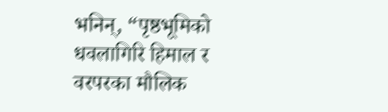भनिन्, “पृष्ठभूमिको धवलागिरि हिमाल र वरपरका मौलिक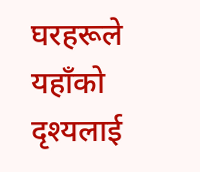घरहरूले यहाँको दृश्यलाई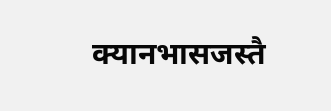क्यानभासजस्तै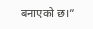बनाएको छ।”